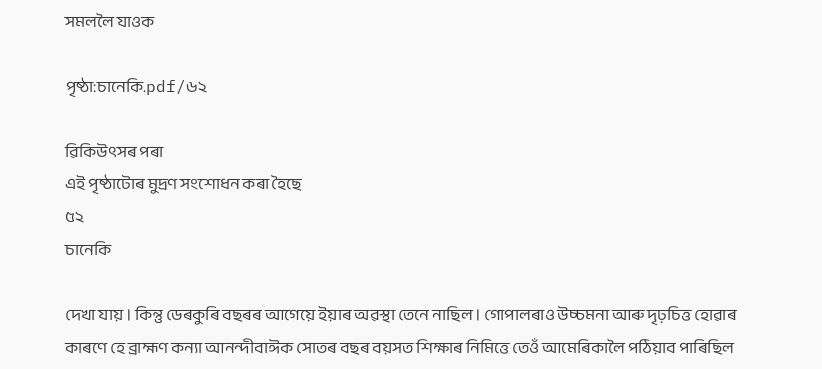সমললৈ যাওক

পৃষ্ঠা:চানেকি.pdf/৬২

ৱিকিউৎসৰ পৰা
এই পৃষ্ঠাটোৰ মুদ্ৰণ সংশোধন কৰা হৈছে
৫২
চানেকি

দেখা যায় । কিন্তু ডেৰকুৰি বছৰৰ আগেয়ে ইয়াৰ অৱস্থা তেনে নাছিল । গোপালৰাও উচ্চমনা আৰু দৃঢ়চিত্ত হোৱাৰ কাৰণে হে ব্রাহ্মণ কন্যা আনন্দীবাঈক সোতৰ বছৰ বয়সত শিক্ষাৰ নিমিত্তে তেওঁ আমেৰিকালৈ পঠিয়াব পাৰিছিল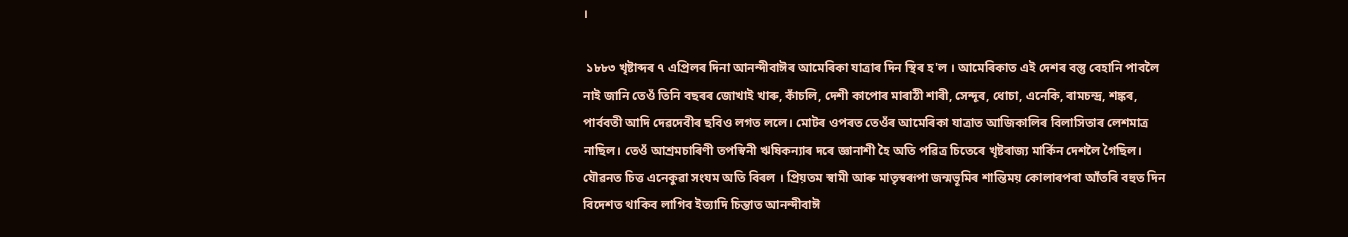।

 ১৮৮৩ খৃষ্টাব্দৰ ৭ এপ্ৰিলৰ দিনা আনন্দীবাঈৰ আমেৰিকা যাত্ৰাৰ দিন স্থিৰ হ'ল । আমেৰিকাত এই দেশৰ বস্তু বেহানি পাবলৈ নাই জানি তেওঁ তিনি বছৰৰ জোখাই খাৰু, কাঁচলি, দেশী কাপোৰ মাৰাঠী শাৰী, সেন্দূৰ, ধোচা, এনেকি, ৰামচন্দ্ৰ, শঙ্কৰ, পাৰ্ববতী আদি দেৱদেবীৰ ছবিও লগত ললে। মোটৰ ওপৰত তেওঁৰ আমেৰিকা যাত্ৰাত আজিকালিৰ বিলাসিতাৰ লেশমাত্র নাছিল। তেওঁ আশ্ৰমচাৰিণী তপস্বিনী ঋষিকন্যাৰ দৰে জ্ঞানাশী হৈ অতি পৱিত্ৰ চিতেৰে খৃষ্টৰাজ্য মার্কিন দেশলৈ গৈছিল। যৌৱনত চিত্ত এনেকুৱা সংযম অতি বিৰল । প্রিয়তম স্বামী আৰু মাতৃস্বৰূপা জন্মভূমিৰ শান্তিময় কোলাৰপৰা আঁতৰি বহুত দিন বিদেশত থাকিব লাগিব ইত্যাদি চিন্তাত আনন্দীবাঈ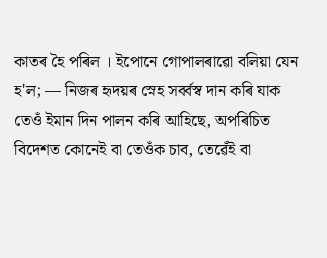কাতৰ হৈ পৰিল । ইপোনে গোপালৰাৱো বলিয়া যেন হ'ল; — নিজৰ হৃদয়ৰ স্নেহ সৰ্ব্বস্ৱ দান কৰি যাক তেওঁ ইমান দিন পালন কৰি আহিছে, অপৰিচিত বিদেশত কোনেই বা তেওঁক চাব, তেৱেঁই বা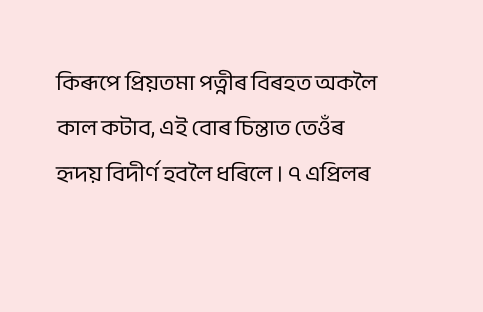কিৰূপে প্রিয়তমা পত্নীৰ বিৰহত অকলৈ কাল কটাব, এই বোৰ চিন্তাত তেওঁৰ হৃদয় বিদীর্ণ হবলৈ ধৰিলে । ৭ এপ্ৰিলৰ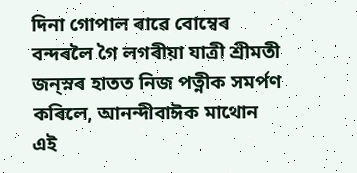দিনা গোপাল ৰাৱে বোম্বেৰ বন্দৰলৈ গৈ লগৰীয়া যাত্ৰী শ্ৰীমতী জন্স্নৰ হাতত নিজ পত্নীক সমৰ্পণ কৰিলে, আনন্দীবাঈক মাথোন এই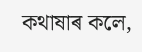কথাষাৰ কলে,